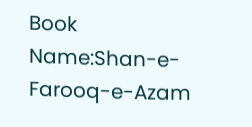Book Name:Shan-e-Farooq-e-Azam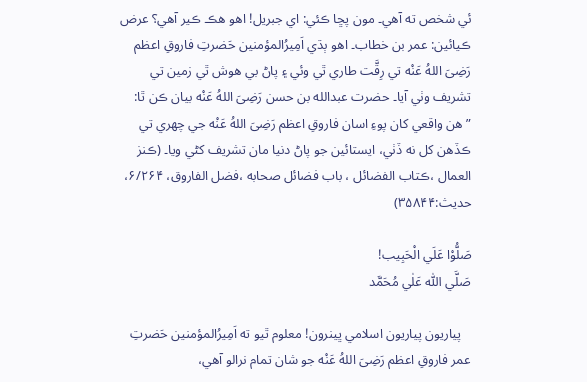ئي شخص ته آهي۔ مون پڇا ڪئي: اي جبريل! اهو هڪ ڪير آهي؟ عرض ڪيائين: عمر بن خطاب۔ اهو ٻڌي اَمِيرُالمؤمنين حَضرتِ فاروقِ اعظم رَضِىَ اللهُ عَنْه تي رِقَّت طاري ٿي وئي ۽ پاڻ بي هوش ٿي زمين تي تشريف وٺي آيا۔ حضرت عبدالله بن حسن رَضِىَ اللهُ عَنْه بيان ڪن ٿا: ”هن واقعي کان پوءِ اسان فاروقِ اعظم رَضِىَ اللهُ عَنْه جي چهري تي ڪڏهن کل نه ڏٺي، ايستائين جو پاڻ دنيا مان تشريف کڻي ويا۔ (ڪنز العمال ،ڪتاب الفضائل ، باب فضائل صحابه ،فضل الفاروق، ۶/۲۶۴، حديث:۳۵۸۴۴)

صَلُّوْا عَلَي الْحَبِيب!                                                                                      صَلَّي اللّٰه عَلٰي مُحَمَّد

   پياريون پياريون اسلامي ڀينرون! معلوم ٿيو ته اَمِيرُالمؤمنين حَضرتِ عمر فاروقِ اعظم رَضِىَ اللهُ عَنْه جو شان تمام نرالو آهي،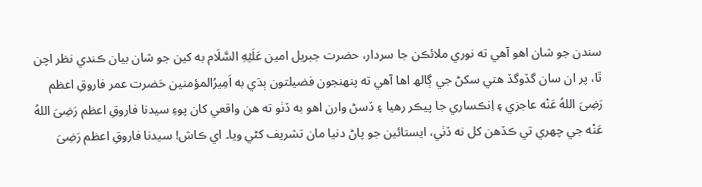سندن جو شان اهو آهي ته نوري ملائڪن جا سردار، حضرت جبريل امين عَلَيۡهِ السَّلَام به کين جو شان بيان ڪندي نظر اچن ٿا، پر ان سان گڏوگڏ هتي سکڻ جي ڳالھ اها آهي ته پنهنجون فضيلتون ٻڌي به اَمِيرُالمؤمنين حَضرت عمر فاروقِ اعظم رَضِىَ اللهُ عَنْه عاجزي ۽ اِنڪساري جا پيڪر رهيا ۽ ڏسڻ وارن اهو به ڏٺو ته هن واقعي کان پوءِ سيدنا فاروقِ اعظم رَضِىَ اللهُ عَنْه جي چهري تي ڪڏهن کل نه ڏٺي، ايستائين جو پاڻ دنيا مان تشريف کڻي ويا۔ اي ڪاش! سيدنا فاروقِ اعظم رَضِىَ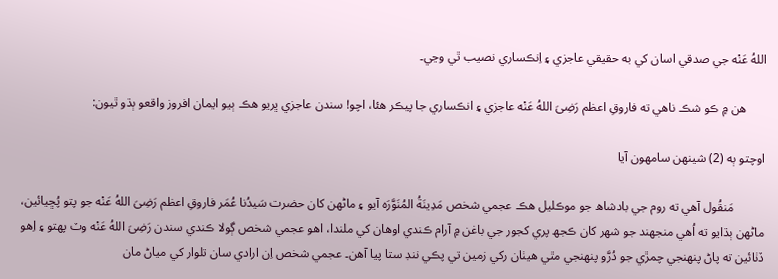اللهُ عَنْه جي صدقي اسان کي به حقيقي عاجزي ۽ اِنڪساري نصيب ٿي وڃي۔

      هن ۾ ڪو شڪ ناهي ته فاروقِ اعظم رَضِىَ اللهُ عَنْه عاجزي ۽ انڪساري جا پيڪر هئا، اچو! سندن عاجزي ڀريو هڪ ٻيو ايمان افروز واقعو ٻڌو ٿيون:

اوچتو ٻه (2) شينهن سامهون آيا

          مَنقُول آهي ته روم جي بادشاھ جو موڪليل هڪ عجمي شخص مَدِينَةُ المُنَوَّرَه آيو ۽ ماڻهن کان حضرت سَيدُنا عُمَر فاروقِ اعظم رَضِىَ اللهُ عَنْه جو پتو پُڇيائين، ماڻهن ٻڌايو ته اُهي منجھند جو شهر کان ڪجھ پري کجور جي باغن ۾ آرام ڪندي اوهان کي ملندا، اهو عجمي شخص ڳولا ڪندي سندن رَضِىَ اللهُ عَنْه وٽ پهتو ۽ اِهو ڏٺائين ته پاڻ پنهنجي چمڙي جو دُرَّو پنهنجي مٿي هيٺان رکي زمين تي پڪي ننڊ ستا پيا آهن۔ عجمي شخص اِن ارادي سان تلوار کي مياڻ مان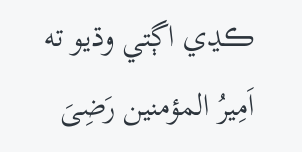ڪڍي اڳتي وڌيو ته اَمِيرُ المؤمنين رَضِىَ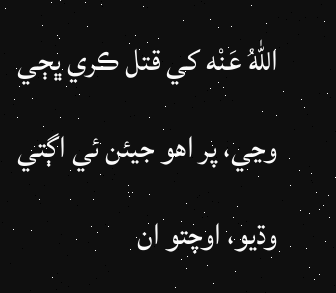اللهُ عَنْه کي قتل ڪري ڀڄي وڃي، پر اهو جيئن ئي اڳتي وڌيو، اوچتو ان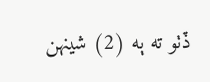ڏٺو ته ٻه (2) شينهن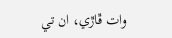وات ڦاڙي، ان تي